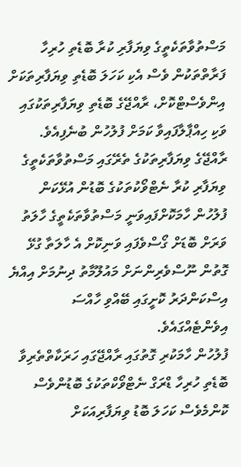މަސްތުވާތަކެތީގެ ވިޔަފާރި ކުރާ ބޮޑެތި ހުރިހާ ފަރާތްތަކުން ވެސް އެކި ކަހަލަ ބޮޑެތި ވިޔަފާރިތަކަށް އިންވެސްޓްކޮށް، ރާއްޖޭގެ ބޮޑެތި ވިޔަފާރިތަކުގައި ވަކި ހިއްޕާލާފައިވާ ކަމަށް ފުލުހުން ބުނެފިއެވެ.
ރާއްޖޭގެ ވިޔަފާރިތަކުގެ ތެރޭގައި މަސްތުވާތަކެތީގެ ވިޔަފާރި ކުރާ ނެޓްވޯކުތަކުގެ ބޮޑުން އުޅޭކަން ފުލުހުން ހާމަކޮށްފައިވަނީ މަސްތުވާތަކެތީގެ ހާލަތު ވަރަށް ބޮޑަށް ގޯސްވެފައި ވަނިކޮށް އެ ހާލަތާ ގުޅޭ ގޮތުން ނޫސްވެރިންނަށް މައުލޫމާތު ދިނުމަށް އިއްޔެ އިސްކަންދަރު ކޮށީގައި ބޭއްވި ހާއްސަ އިވެންޓެއްގައެވެ.
ފުލުހުން ހާމަކުރި ގޮތުގައި ރާއްޖޭގައި ހަރަކާތްތެރިވާ ބޮޑެތި ހުރިހާ ޑްރަގް ނެޓްވޯކްތަކުގެ ބޮޑުންވެސް ކޮންމެވެސް ކަހަލަ ބޮޑު ވިޔަފާރިއަކަށް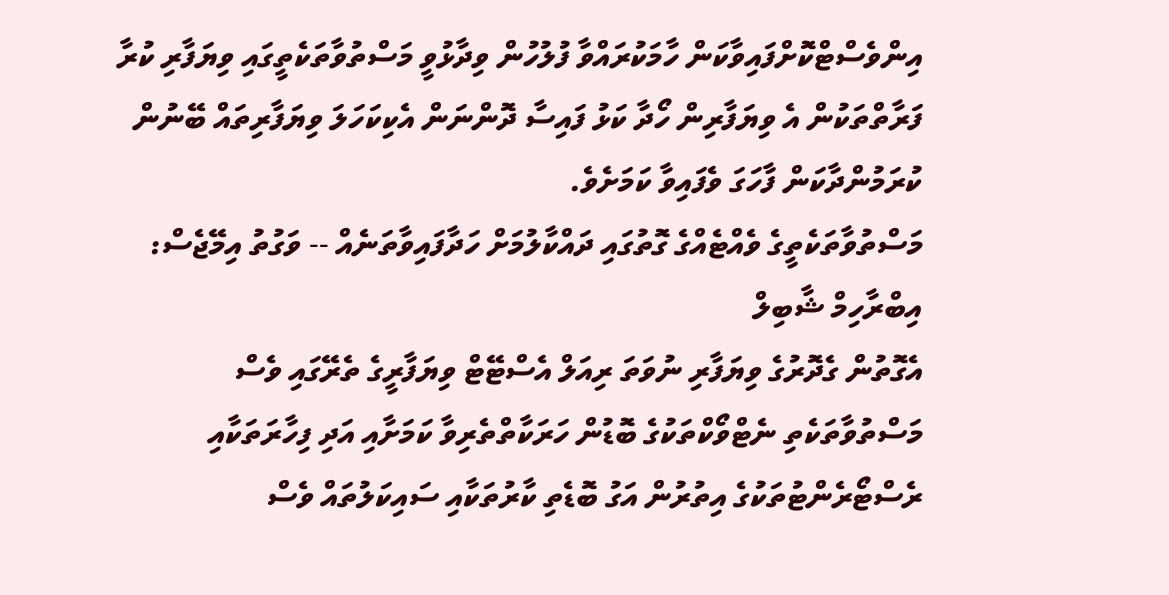އިންވެސްޓްކޮށްފައިވާކަން ހާމަކުރައްވާ ފުލުހުން ވިދާޅުވީ މަސްތުވާތަކެތީގައި ވިޔަފާރި ކުރާ ފަރާތްތަކުން އެ ވިޔަފާރިން ހޯދާ ކަޅު ފައިސާ ދޮންނަން އެކިކަހަލަ ވިޔަފާރިތައް ބޭނުން ކުރަމުންދާކަން ފާހަގަ ވެފައިވާ ކަމަށެވެ.
މަސްތުވާތަކެތީގެ ވެއްޓެއްގެ ގޮތުގައި ދައްކާލުމަށް ހަދާފައިވާތަނެއް -- ވަގުތު އިމޭޖެސް: އިބްރާހިމް ޝާބިލް
އެގޮތުން ގެދޮރުގެ ވިޔަފާރި ނުވަތަ ރިއަލް އެސްޓޭޓް ވިޔަފާރީގެ ތެރޭގައި ވެސް މަސްތުވާތަކެތި ނެޓްވޯކްތަކުގެ ބޮޑުން ހަރަކާތްތެރިވާ ކަމަށާއި އަދި ފިހާރަތަކާއި ރެސްޓޯރެންޓުތަކުގެ އިތުރުން އަގު ބޮޑެތި ކާރުތަކާއި ސައިކަލުތައް ވެސް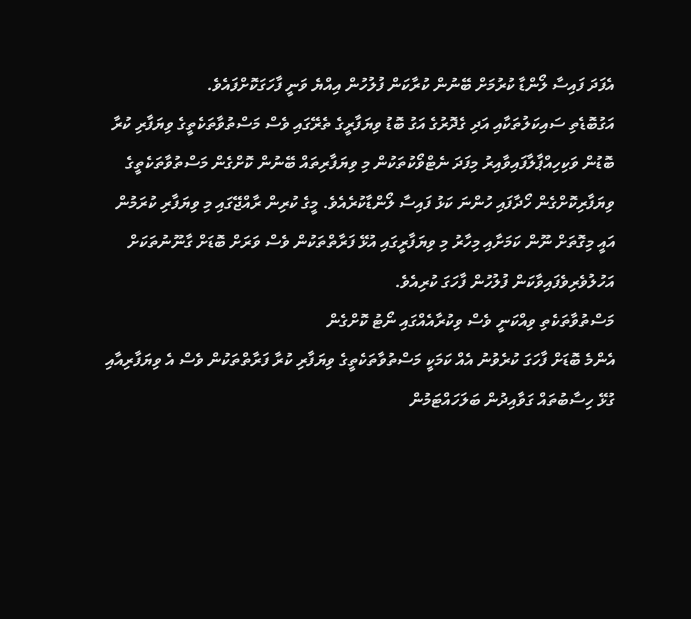އެފަދަ ފައިސާ ލޯންޑާ ކުރުމަށް ބޭނުން ކުރާކަން ފުލުހުން އިއްޔެ ވަނީ ފާހަގަކޮށްފައެވެ.
އަގުބޮޑެތި ސައިކަލުތަކާއި އަދި ގެދޮރުގެ އަގު ބޮޑު ވިޔަފާރީގެ ތެރޭގައި ވެސް މަސްތުވާތަކެތީގެ ވިޔަފާރި ކުރާ ބޮޑުން ވަކިހިއްޕާލާފައިވާއިރު މިފަދަ ނެޓްވޯކުތަކުން މި ވިޔަފާރިތައް ބޭނުން ކޮށްގެން މަސްތުވާތަކެތީގެ ވިޔަފާރިކޮށްގެން ހޯދާފައި ހުންނަ ކަޅު ފައިސާ ލޯންޑާކުރެއެވެ. މީގެ ކުރިން ރާއްޖޭގައި މި ވިޔަފާރި ކުރަމުން އައީ މިގޮތަށް ނޫން ކަމަށާއި މިހާރު މި ވިޔަފާރީގައި އުޅޭ ފަރާތްތަކުން ވެސް ވަރަށް ބޮޑަށް ގާނޫނުތަކަށް އަހުލުވެރިވެފައިވާކަން ފުލުހުން ފާހަގަ ކުރިއެވެ.
މަސްތުވާތަކެތި ވިއްކަނީ ވެސް ވިކުރާއެއްގައި ނޯޓު ކޮށްގެން
އެންމެ ބޮޑަށް ފާހަގަ ކުރެވުނު އެއް ކަމަކީ މަސްތުވާތަކެތީގެ ވިޔަފާރި ކުރާ ފަރާތްތަކުން ވެސް އެ ވިޔަފާރިއާއި ގުޅޭ ހިސާބުތައް ގަވާއިދުން ބަލަހައްޓަމުން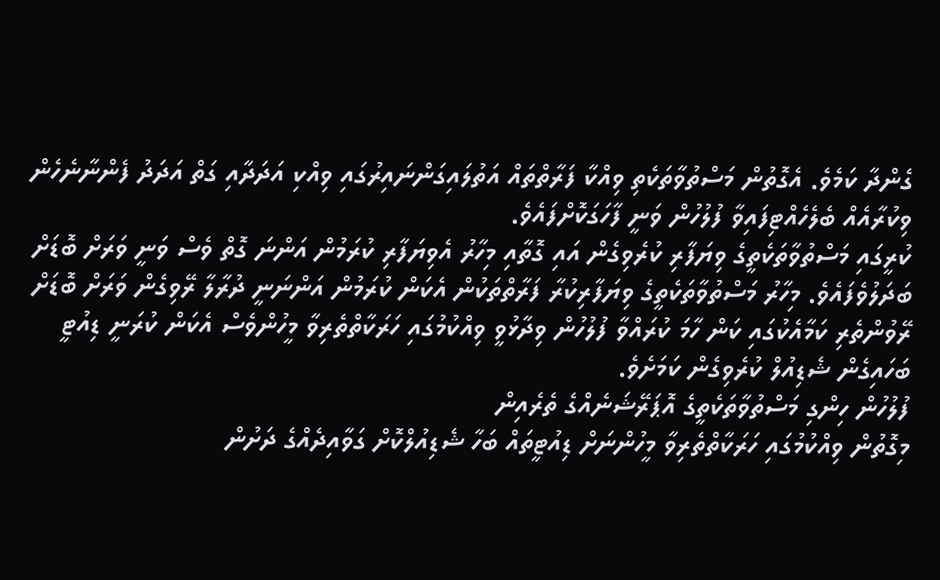ގެންދާ ކަމެވެ. އެގޮތުން މަސްތުވާތަކެތި ވިއްކާ ފަރާތްތައް އަތުލައިގަންނައިރުގައި ވިއްކި އަދަދާއި ގަތް އަދަދު ފެންނާނެހެން ވިކުރާއެއް ބެލެހެއްޓިފައިވާ ފުލުހުން ވަނީ ފާހަގަކޮށްފައެވެ.
ކުރީގައި މަސްތުވާތަކެތީގެ ވިޔަފާރި ކުރެވިގެން އައި ގޮތާއި މިހާރު އެވިޔަފާރި ކުރަމުން އަންނަ ގޮތް ވެސް ވަނީ ވަރަށް ބޮޑަށް ބަދަލުވެފައެވެ. މިހާރު މަސްތުވާތަކެތީގެ ވިޔަފާރިކުރާ ފަރާތްތަކުން އެކަން ކުރަމުން އަންނަނީ ދުރާލާ ރޭވިގެން ވަރަށް ބޮޑަށް ރޭވުންތެރި ކަމާއެކުގައި ކަން ހާމަ ކުރައްވާ ފުލުހުން ވިދާޅުވީ ވިއްކުމުގައި ހަރަކާތްތެރިވާ މީހުންވެސް އެކަން ކުރަނީ ޑިއުޓީ ބަހައިގެން ޝެޑިއުލް ކުރެވިގެން ކަމަށެވެ.
ފުލުހުން ހިންގި މަސްތުވާތަކެތީގެ އޮޕަރޭޝަނެއްގެ ތެރެއިން
މިގޮތުން ވިއްކުމުގައި ހަރަކާތްތެރިވާ މީހުންނަށް ޑިއުޓީތައް ބަހާ ޝެޑިއުލްކޮށް ގަވާއިދެއްގެ ދަށުން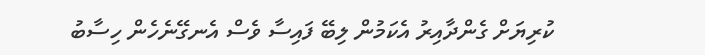ކުރިޔަށް ގެންދާއިރު އެކަމުން ލިބޭ ފައިސާ ވެސް އެނގޭނެހެން ހިސާބު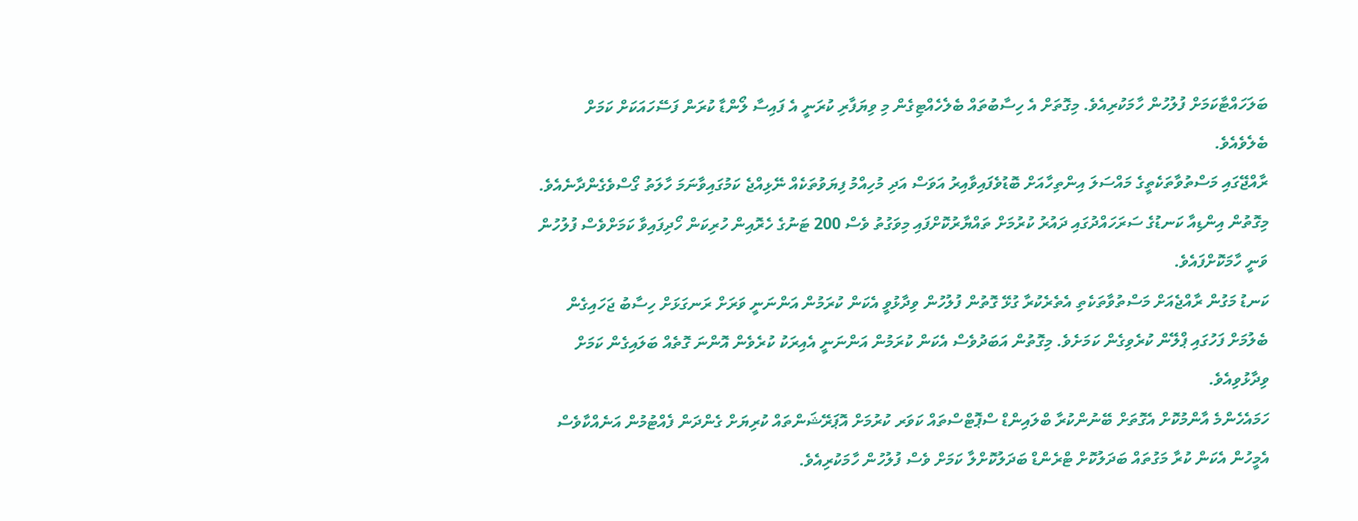ބަލަހައްޓާކަމަށް ފުލުހުން ހާމަކުރިއެވެ. މިގޮތަށް އެ ހިސާބުތައް ބެލެހެއްޓިގެން މި ވިޔަފާރި ކުރަނީ އެ ފައިސާ ލޯންޑާ ކުރަން ފަސޭހައަކަށް ކަމަށް ބެލެވެއެވެ.
ރާއްޖޭގައި މަސްތުވާތަކެތީގެ މައްސަލަ އިންތިހާއަށް ބޮޑުވެފައިވާއިރު އަވަސް އަދި މުހިއްމު ފިޔަވުތަކެއް ނޭޅިއްޖެ ކަމުގައިވާނަމަ ހާލަތު ގޯސްވެގެންދާނެއެވެ. މިގޮތުން އިންޑިއާ ކަނޑުގެ ސަރަހައްދުގައި ދައުރު ކުރުމަށް ތައްޔާރުކޮށްފައި މިވަގުތު ވެސް 200 ޓަނުގެ ހެރޮއިން ހުރިކަން ހޯދިފައިވާ ކަމަށްވެސް ފުލުހުން ވަނީ ހާމަކޮށްފައެވެ.
ކަނޑު މަގުން ރާއްޖެއަށް މަސްތުވާތަކެތި އެތެރެކުރާ ގުޅޭ ގޮތުން ފުލުހުން ވިދާޅުވީ އެކަން ކުރަމުން އަންނަނީ ވަރަށް ރަނގަޅަށް ހިސާބު ޖަހައިގެން ބެލުމަށް ފަހުގައި ޕްލޭން ކުރެވިގެން ކަމަށެވެ. މިގޮތުން އަބަދުވެސް އެކަން ކުރަމުން އަންނަނީ އެއިރަކު ކުރެވެން އޮންނަ ގޮތެއް ބަލައިގެން ކަމަށް ވިދާޅުވިއެވެ.
ހަމައެހެންމެ އާންމުކޮށް އެގޮތަށް ބޭނުންކުރާ ބްލައިންޑް ސްޕޮޓްސްތައް ކަވަރ ކުރުމަށް އޮޕަރޭޝަންތައް ކުރިޔަށް ގެންދަން ފެއްޓުމުން އަނެއްކާވެސް އެމީހުން އެކަން ކުރާ މަގުތައް ބަދަލުކޮށް ޓްރެންޑް ބަދަލުކޮށްލާ ކަމަށް ވެސް ފުލުހުން ހާމަކުރިއެވެ.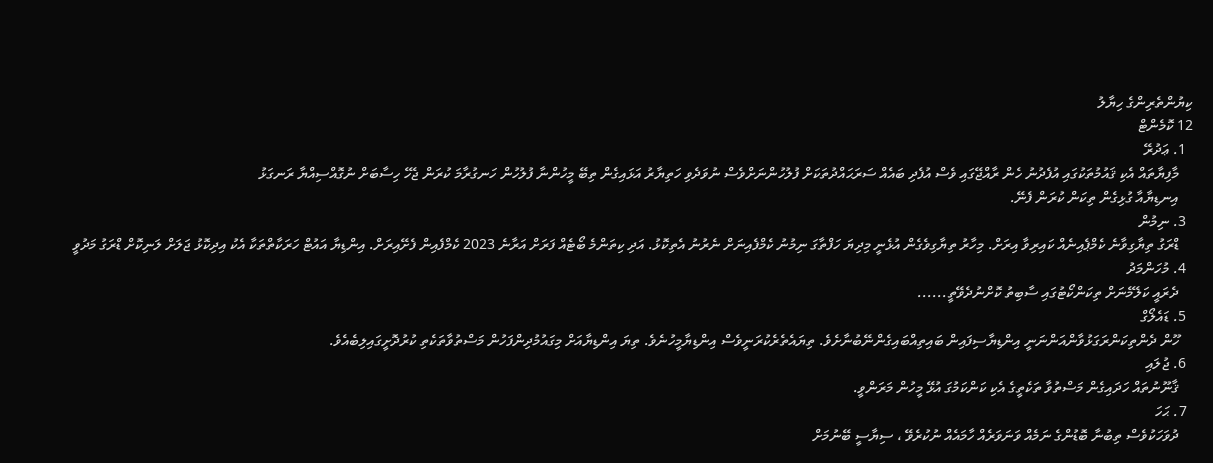ކިޔުންތެރިންގެ ހިޔާލު
12 ކޮމެންޓް
  1. ޢަދުރޭ
    މާފިޔާތައް އެކި ޤައުމުތަކުގައި އުފެދުނު ހެން ރާއްޖޭގައި ވެސް އުފެދި ބައެއް ސަރަޙައްދުތަކަށް ފުލުހުންނަށްވެސް ނުވަދެވި ހަތިޔާރު އަޅައިގެން ތިބޭ މީހުންނާ ފުލުހުން ހަނގުރާމަ ކުރަން ޖެހޭ ހިސާބަށް ނުގޮއްސިއްޔާ ރަނގަޅު
    އިނޑިޔާއާ ގުޅިގެން ތިކަން ކުރަން ފެނޭ.
  3. ނިމުން
    ޑްރަގު ތިޔާގިވާނެ ކެމްޕެއިނެއް ކައިރިވާ އިރަށް. މިހާރު ތިޔާގިވެގެން އުޅެނީ މިދިޔަ ހަފްތާގަ ނިމުނު ކެމްފެއިނަށް ނެރުނު އެތިކޮޅު. އަދި ކިތަންމެ ބޯޓެއް ފަރަށް އަރާނެ 2023 ކެމްފެއިން ފެށޭއިރަށް. އިންޑިޔާ އައުޓް ހަރަކާތްތަކާ އެކު އިދިކޮޅު ޖަލަށް ލަނިކޮށް ޑްރަގު މަދުވީ
  4. މުހަންމަދު
    ދެރައީ ކަލޭމެނަށް ތިކަންކޯޓުގައި ސާބިތު ކޮށްނުދެވޭތީ......
  5. ޑައެލޯގް
    ހޫން ދެންތިކަންރަގަޅުވާންއަންނަނީ އިންޑިޔާސިފައިން ބައިތިއްބައިގެންނޭބުނާށެވެ. ތިޔައެތެރެކުރަނީވެސް އިންޑިޔާމީހުނެވެ. ތިޔަ އިންޑިޔާއަށް މިގައުމުދިންފަހުން މަސްތުވާތަކެތި ކުރުދޮށީގައިލިބެއެވެ.
  6. ޖުލައި
    ޤާނޫނުތައް ހަދައިގެން މަސްތުވާ ތަކެތީގެ އެކި ކަންކަމުގަ އުޅޭ މީހުން މަރަންވީ.
  7. ޙަހަ
    ދުވަހަކުވެސް ތިބުނާ ބޮޑުންގެ ނަމެއް ވަނަވަރެއް ހާމައެއް ނުކުރެވޭ ، ސިޔާސީ ބޭނުމަށް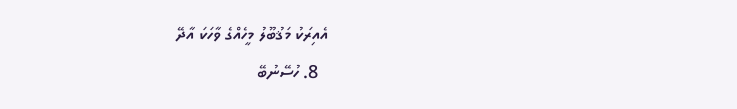އެއިރަކު މަޤުބޫލު މީހެއްގެ ވާހަކަ އާދޭ
  8. ހުސޭނުބޭ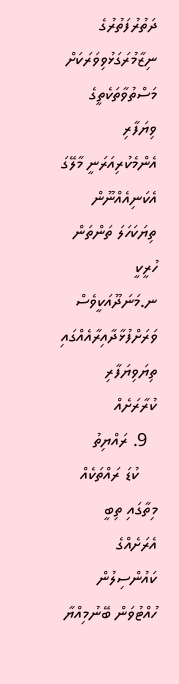ދަތުރުފަތުރުގެ ނިޒާމުރަގަޅުވިވަރަކަށް މަސްތުވާތަކެތީގެ ވިޔަފާރި އެންމެކުރިއަރަނީ މާލޭގަ އެކަނިއެއްނޫން ތިޔަކަހަލަ ތަންތަން ހުރީކީ ނ.މަނަދޫއަކީވެސް ވަރަށްފުޅާދާއިރާއެއްގައި ތިޔަވިޔަފާރި ކުރާރަށެއް
  9. ރައްޔިތު
    ކުޑަ ރައްތަކެއް މިތާގައި ތިބީ އެރަށެއްގެ ކައުންސިލުން ހުއްޓުވަން ބޭނުމިއްޔާ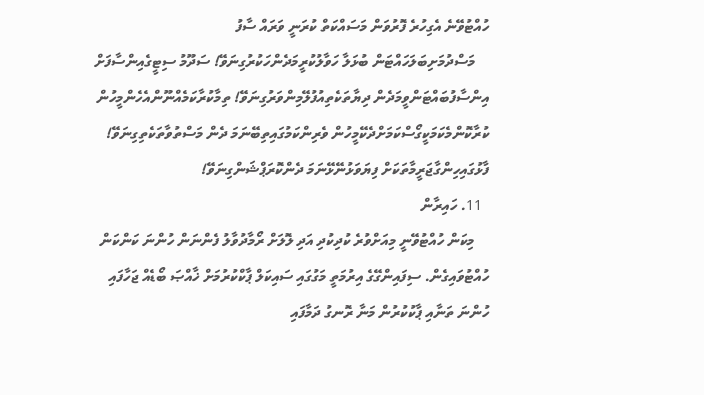ހުއްޓުވޭނެ އެގިހުރެ ފޮރުވަން މަސައްކަތް ކުރަނީ ވަރައް ސާފު
    މަސްދުމަށިބަލަހައްޓަން ބުޅަލާ ހަވާލުކުރީމަދެންހަކުރުގިނަވޭ! ސަދޫމު ސިޓީގެއިންސާފަށް އިންސާފުބައްޓަންވީމަދެން ދިޔާތަކެތިއުފުލޭމިންވަރުގިނަވޭ! ތިމާކުރާކަމެއްނޫންއެހެންމީހުން ކުރާކޮންމެކަމަކީގޯސްކަމަށްދެކޭމީހުން ވެރިންކަމުގައިތިބޭނަމަ ދެން މަސްތުވާތަކެތިގިނަވޭ! ފާޅުގައިހިންގާޖަރީމާތަކަށް ފިޔަވަޅުނޭޅޭނަމަ ދެންކޮރަޕްޝަންގިނަވޭ!
  11. ހައިރާން
    މިކަން ހުއްޓުވޭނީ މިއަށްވުރެ ކުދިކުދި އަދި ލޮލަށް ރޯމާދުވާލު ފެންނަން ހުންނަ ކަންކަން ހުއްޓުވައިގެން. ސިފައިންގޭގެ އިރުމަތީ މަގުގައި ސައިކަލް ޕާކްކުރުމަށް ޚާއްޞަ ބޯޑެއް ޖަހާފައި ހުންނަ ތަނާއި ޕާކުކުރުން މަނާ ރޮނގު ދަމާފައި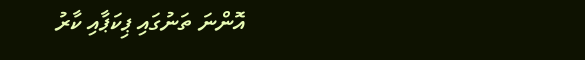އޮންނަ ތަނުގައި ޕިކަޕާއި ކާރު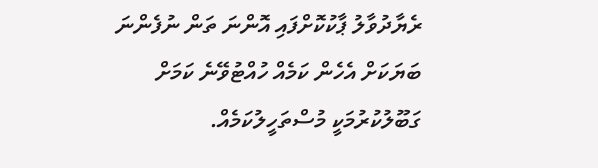ރެޔާދުވާލު ޕާކުކޮށްފައި އޮންނަ ތަން ނުފެންނަ ބަޔަކަށް އެހެން ކަމެއް ހުއްޓުވޭނެ ކަމަށް ގަބޫލުކުރުމަކީ މުސްތަހީލުކަމެއް.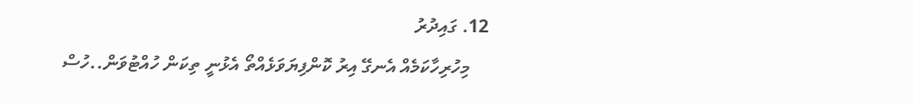12. ގައިދުރު
    މިހުރިހާކަމެއް އެނގޭ އިރު ކޮންފިޔަވަޅެއްތޯ އެޅުނީ ތިކަން ހުއްޓުވަން..ހުސް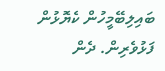ބައިލިބޭމީހުން ކެޔޮޅުން ފަޅުވެރިން. ދެން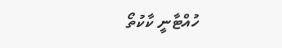ހުއްޓާނީ ކާކުތޯ